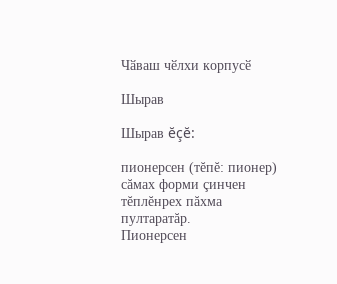Чӑваш чӗлхи корпусӗ

Шырав

Шырав ĕçĕ:

пионерсен (тĕпĕ: пионер) сăмах форми çинчен тĕплĕнрех пăхма пултаратăр.
Пионерсен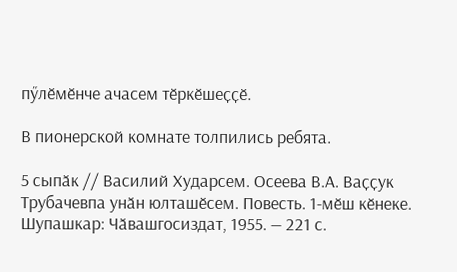пӳлӗмӗнче ачасем тӗркӗшеҫҫӗ.

В пионерской комнате толпились ребята.

5 сыпӑк // Василий Хударсем. Осеева В.А. Ваҫҫук Трубачевпа унӑн юлташӗсем. Повесть. 1-мӗш кӗнеке. Шупашкар: Чӑвашгосиздат, 1955. — 221 с.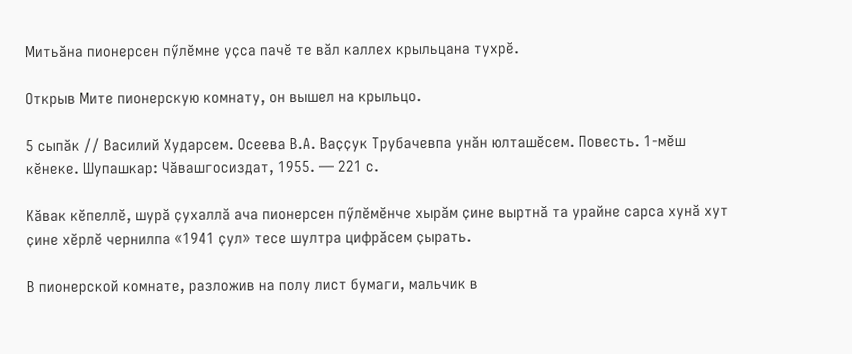Митьӑна пионерсен пӳлӗмне уҫса пачӗ те вӑл каллех крыльцана тухрӗ.

Открыв Мите пионерскую комнату, он вышел на крыльцо.

5 сыпӑк // Василий Хударсем. Осеева В.А. Ваҫҫук Трубачевпа унӑн юлташӗсем. Повесть. 1-мӗш кӗнеке. Шупашкар: Чӑвашгосиздат, 1955. — 221 с.

Кӑвак кӗпеллӗ, шурӑ ҫухаллӑ ача пионерсен пӳлӗмӗнче хырӑм ҫине выртнӑ та урайне сарса хунӑ хут ҫине хӗрлӗ чернилпа «1941 ҫул» тесе шултра цифрӑсем ҫырать.

В пионерской комнате, разложив на полу лист бумаги, мальчик в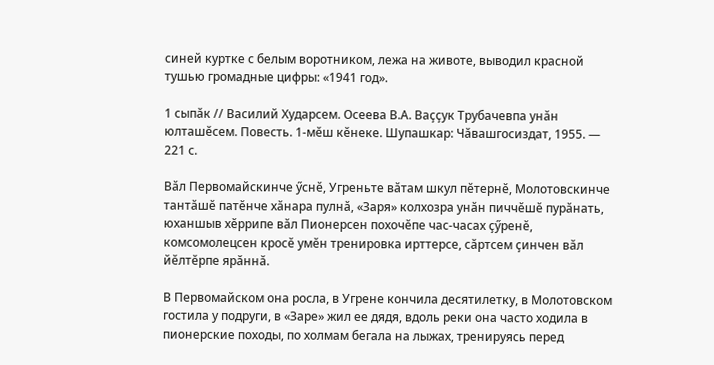синей куртке с белым воротником, лежа на животе, выводил красной тушью громадные цифры: «1941 год».

1 сыпӑк // Василий Хударсем. Осеева В.А. Ваҫҫук Трубачевпа унӑн юлташӗсем. Повесть. 1-мӗш кӗнеке. Шупашкар: Чӑвашгосиздат, 1955. — 221 с.

Вӑл Первомайскинче ӳснӗ, Угреньте вӑтам шкул пӗтернӗ, Молотовскинче тантӑшӗ патӗнче хӑнара пулнӑ, «Заря» колхозра унӑн пиччӗшӗ пурӑнать, юханшыв хӗррипе вӑл Пионерсен похочӗпе час-часах ҫӳренӗ, комсомолецсен кросӗ умӗн тренировка ирттерсе, сӑртсем ҫинчен вӑл йӗлтӗрпе ярӑннӑ.

В Первомайском она росла, в Угрене кончила десятилетку, в Молотовском гостила у подруги, в «Заре» жил ее дядя, вдоль реки она часто ходила в пионерские походы, по холмам бегала на лыжах, тренируясь перед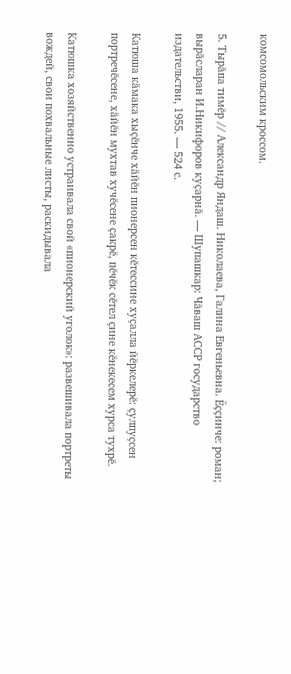комсомольским кроссом.

5. Тырӑпа тимӗр // Александр Яндаш. Николаева, Галина Евгеньевна. Ӗҫҫинче: роман; вырӑсларан И.Никифоров куҫарнӑ. — Шупашкар: Чӑваш АССР государство издательстви, 1955. — 524 с.

Катюша кӑмака хыҫӗнче хӑйӗн пионерсен кӗтессине хуҫалла йӗркелерӗ: ҫулпуҫсен портречӗсене, хӑйӗн мухтав хучӗсене ҫакрӗ, пӗчӗк сӗтел ҫине кӗнекесем хурса тухрӗ.

Катюшка хозяйственно устраивала свой «пионерский уголок»: развешивала портреты вождей, свои похвальные листы, раскидывала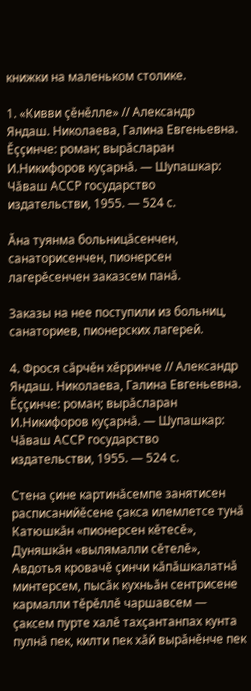книжки на маленьком столике.

1. «Кивви ҫӗнӗлле» // Александр Яндаш. Николаева, Галина Евгеньевна. Ӗҫҫинче: роман; вырӑсларан И.Никифоров куҫарнӑ. — Шупашкар: Чӑваш АССР государство издательстви, 1955. — 524 с.

Ӑна туянма больницӑсенчен, санаторисенчен, пионерсен лагерӗсенчен заказсем панӑ.

Заказы на нее поступили из больниц, санаториев, пионерских лагерей.

4. Фрося сӑрчӗн хӗрринче // Александр Яндаш. Николаева, Галина Евгеньевна. Ӗҫҫинче: роман; вырӑсларан И.Никифоров куҫарнӑ. — Шупашкар: Чӑваш АССР государство издательстви, 1955. — 524 с.

Стена ҫине картинӑсемпе занятисен расписанийӗсене ҫакса илемлетсе тунӑ Катюшкӑн «пионерсен кӗтесӗ», Дуняшкӑн «вылямалли сӗтелӗ», Авдотья кровачӗ ҫинчи кӑпӑшкалатнӑ минтерсем, пысӑк кухньӑн сентрисене кармалли тӗрӗллӗ чаршавсем — ҫаксем пурте халӗ тахҫантанпах кунта пулнӑ пек, килти пек хӑй вырӑнӗнче пек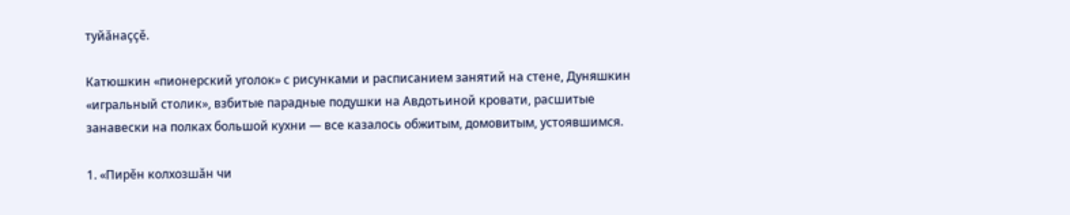туйӑнаҫҫӗ.

Катюшкин «пионерский уголок» с рисунками и расписанием занятий на стене, Дуняшкин «игральный столик», взбитые парадные подушки на Авдотьиной кровати, расшитые занавески на полках большой кухни — все казалось обжитым, домовитым, устоявшимся.

1. «Пирӗн колхозшӑн чи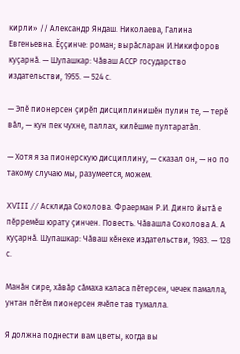кирли» // Александр Яндаш. Николаева, Галина Евгеньевна. Ӗҫҫинче: роман; вырӑсларан И.Никифоров куҫарнӑ. — Шупашкар: Чӑваш АССР государство издательстви, 1955. — 524 с.

— Эпӗ пионерсен ҫирӗп дисциплинишӗн пулин те, — терӗ вӑл, — кун пек чухне, паллах, килӗшме пултаратӑп.

— Хотя я за пионерскую дисциплину, — сказал он, — но по такому случаю мы, разумеется, можем.

XVIII // Асклида Соколова. Фраерман Р.И. Динго йытӑ е пӗрремӗш юрату ҫинчен. Повесть. Чӑвашла Соколова А. А куҫарнӑ. Шупашкар: Чӑваш кӗнеке издательстви, 1983. — 128 с.

Манӑн сире, хӑвӑр сӑмаха каласа пӗтерсен, чечек памалла, унтан пӗтӗм пионерсен ячӗпе тав тумалла.

Я должна поднести вам цветы, когда вы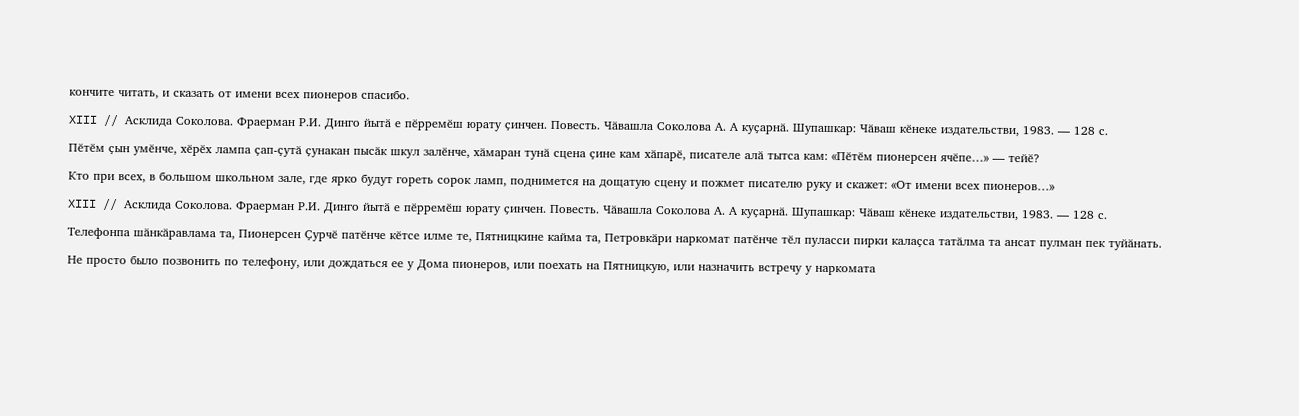кончите читать, и сказать от имени всех пионеров спасибо.

XIII // Асклида Соколова. Фраерман Р.И. Динго йытӑ е пӗрремӗш юрату ҫинчен. Повесть. Чӑвашла Соколова А. А куҫарнӑ. Шупашкар: Чӑваш кӗнеке издательстви, 1983. — 128 с.

Пӗтӗм ҫын умӗнче, хӗрӗх лампа ҫап-ҫутӑ ҫунакан пысӑк шкул залӗнче, хӑмаран тунӑ сцена ҫине кам хӑпарӗ, писателе алӑ тытса кам: «Пӗтӗм пионерсен ячӗпе…» — тейӗ?

Кто при всех, в большом школьном зале, где ярко будут гореть сорок ламп, поднимется на дощатую сцену и пожмет писателю руку и скажет: «От имени всех пионеров…»

XIII // Асклида Соколова. Фраерман Р.И. Динго йытӑ е пӗрремӗш юрату ҫинчен. Повесть. Чӑвашла Соколова А. А куҫарнӑ. Шупашкар: Чӑваш кӗнеке издательстви, 1983. — 128 с.

Телефонпа шӑнкӑравлама та, Пионерсен Ҫурчӗ патӗнче кӗтсе илме те, Пятницкине кайма та, Петровкӑри наркомат патӗнче тӗл пуласси пирки калаҫса татӑлма та ансат пулман пек туйӑнать.

Не просто было позвонить по телефону, или дождаться ее у Дома пионеров, или поехать на Пятницкую, или назначить встречу у наркомата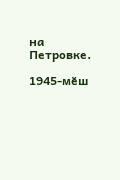на Петровке.

1945-мӗш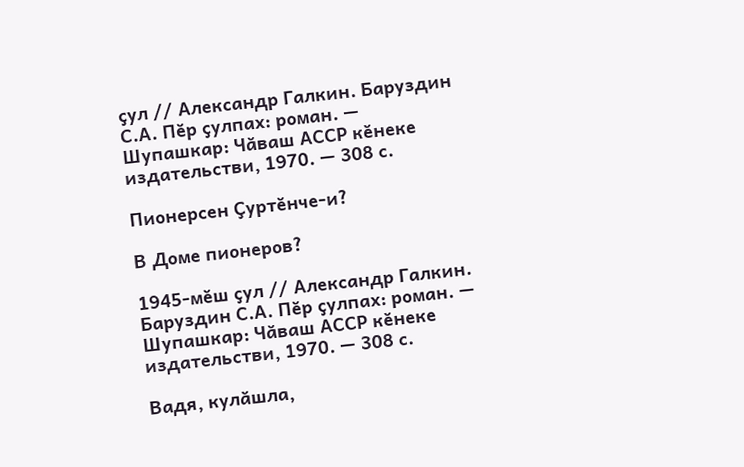ҫул // Александр Галкин. Баруздин С.А. Пӗр ҫулпах: роман. — Шупашкар: Чӑваш АССР кӗнеке издательстви, 1970. — 308 с.

Пионерсен Ҫуртӗнче-и?

В Доме пионеров?

1945-мӗш ҫул // Александр Галкин. Баруздин С.А. Пӗр ҫулпах: роман. — Шупашкар: Чӑваш АССР кӗнеке издательстви, 1970. — 308 с.

Вадя, кулӑшла,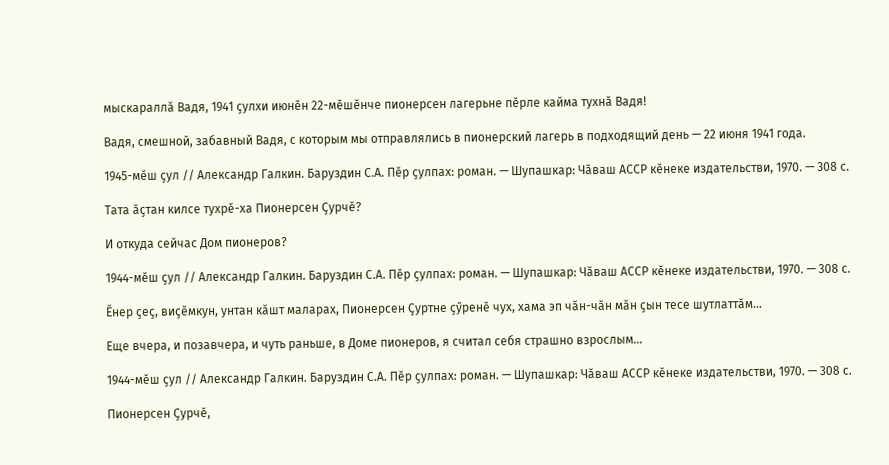мыскараллӑ Вадя, 1941 ҫулхи июнӗн 22-мӗшӗнче пионерсен лагерьне пӗрле кайма тухнӑ Вадя!

Вадя, смешной, забавный Вадя, с которым мы отправлялись в пионерский лагерь в подходящий день — 22 июня 1941 года.

1945-мӗш ҫул // Александр Галкин. Баруздин С.А. Пӗр ҫулпах: роман. — Шупашкар: Чӑваш АССР кӗнеке издательстви, 1970. — 308 с.

Тата ӑҫтан килсе тухрӗ-ха Пионерсен Ҫурчӗ?

И откуда сейчас Дом пионеров?

1944-мӗш ҫул // Александр Галкин. Баруздин С.А. Пӗр ҫулпах: роман. — Шупашкар: Чӑваш АССР кӗнеке издательстви, 1970. — 308 с.

Ӗнер ҫеҫ, виҫӗмкун, унтан кӑшт маларах, Пионерсен Ҫуртне ҫӳренӗ чух, хама эп чӑн-чӑн мӑн ҫын тесе шутлаттӑм…

Еще вчера, и позавчера, и чуть раньше, в Доме пионеров, я считал себя страшно взрослым…

1944-мӗш ҫул // Александр Галкин. Баруздин С.А. Пӗр ҫулпах: роман. — Шупашкар: Чӑваш АССР кӗнеке издательстви, 1970. — 308 с.

Пионерсен Ҫурчӗ,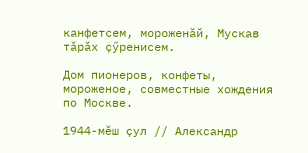канфетсем, мороженӑй, Мускав тӑрӑх ҫӳренисем.

Дом пионеров, конфеты, мороженое, совместные хождения по Москве.

1944-мӗш ҫул // Александр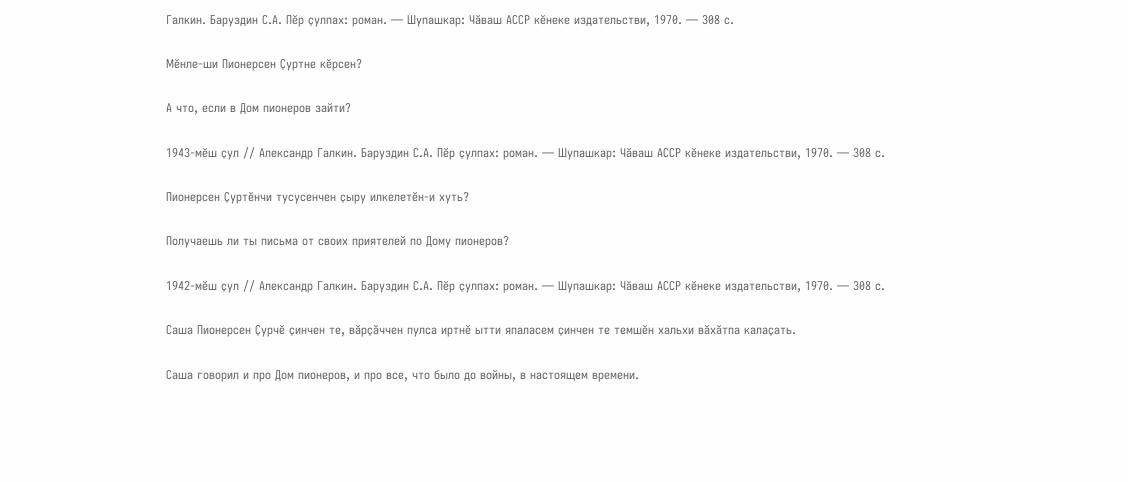Галкин. Баруздин С.А. Пӗр ҫулпах: роман. — Шупашкар: Чӑваш АССР кӗнеке издательстви, 1970. — 308 с.

Мӗнле-ши Пионерсен Ҫуртне кӗрсен?

А что, если в Дом пионеров зайти?

1943-мӗш ҫул // Александр Галкин. Баруздин С.А. Пӗр ҫулпах: роман. — Шупашкар: Чӑваш АССР кӗнеке издательстви, 1970. — 308 с.

Пионерсен Ҫуртӗнчи тусусенчен ҫыру илкелетӗн-и хуть?

Получаешь ли ты письма от своих приятелей по Дому пионеров?

1942-мӗш ҫул // Александр Галкин. Баруздин С.А. Пӗр ҫулпах: роман. — Шупашкар: Чӑваш АССР кӗнеке издательстви, 1970. — 308 с.

Саша Пионерсен Ҫурчӗ ҫинчен те, вӑрҫӑччен пулса иртнӗ ытти япаласем ҫинчен те темшӗн хальхи вӑхӑтпа калаҫать.

Саша говорил и про Дом пионеров, и про все, что было до войны, в настоящем времени.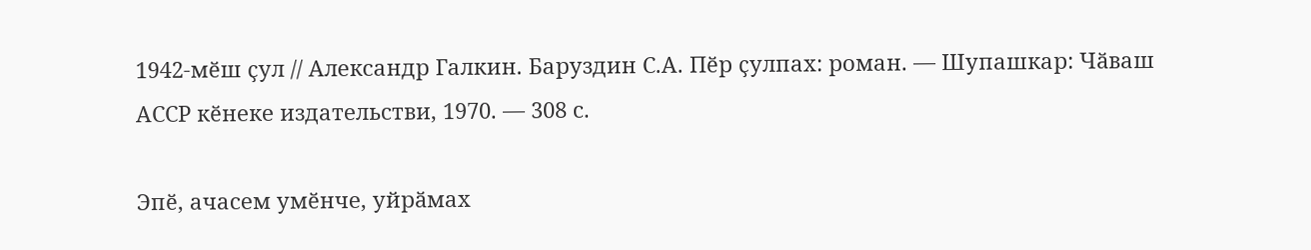1942-мӗш ҫул // Александр Галкин. Баруздин С.А. Пӗр ҫулпах: роман. — Шупашкар: Чӑваш АССР кӗнеке издательстви, 1970. — 308 с.

Эпӗ, ачасем умӗнче, уйрӑмах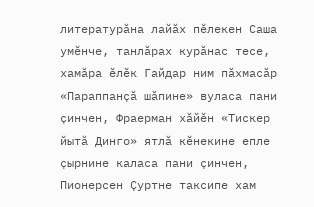литературӑна лайӑх пӗлекен Саша умӗнче, танлӑрах курӑнас тесе, хамӑра ӗлӗк Гайдар ним пӑхмасӑр «Параппанҫӑ шӑпине» вуласа пани ҫинчен, Фраерман хӑйӗн «Тискер йытӑ Динго» ятлӑ кӗнекине епле ҫырнине каласа пани ҫинчен, Пионерсен Ҫуртне таксипе хам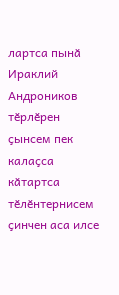лартса пынӑ Ираклий Андроников тӗрлӗрен ҫынсем пек калаҫса кӑтартса тӗлӗнтернисем ҫинчен аса илсе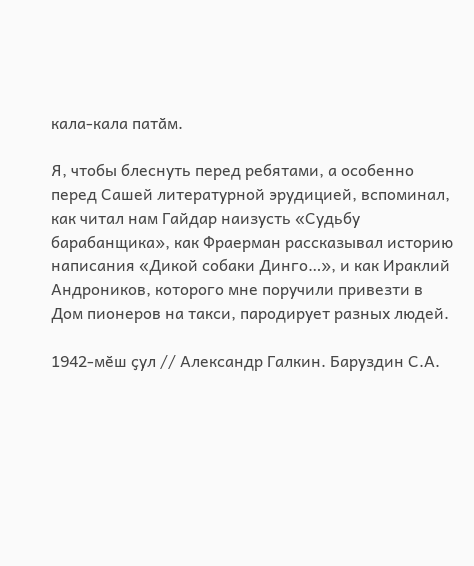кала-кала патӑм.

Я, чтобы блеснуть перед ребятами, а особенно перед Сашей литературной эрудицией, вспоминал, как читал нам Гайдар наизусть «Судьбу барабанщика», как Фраерман рассказывал историю написания «Дикой собаки Динго…», и как Ираклий Андроников, которого мне поручили привезти в Дом пионеров на такси, пародирует разных людей.

1942-мӗш ҫул // Александр Галкин. Баруздин С.А.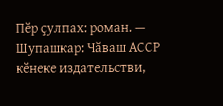Пӗр ҫулпах: роман. — Шупашкар: Чӑваш АССР кӗнеке издательстви,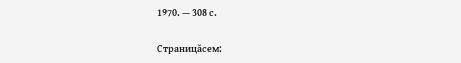1970. — 308 с.

Страницăсем: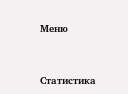Меню



Статистика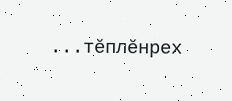...тĕплӗнрех